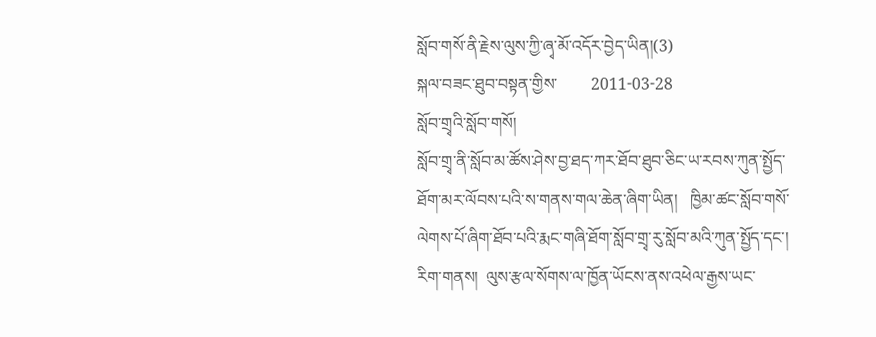སློབ་གསོ་ནི་རྗེས་ལུས་ཀྱི་ཞྭ་མོ་འདོར་བྱེད་ཡིན།(3)
སྐལ་བཟང་ཐུབ་བསྟན་གྱིས་        2011-03-28
སློབ་གྲྭའི་སློབ་གསོ།
སློབ་གྲྭ་ནི་སློབ་མ་ཚོས་ཤེས་བྱ་ཐད་ཀར་ཐོབ་ཐུབ་ཅིང་ཡ་རབས་ཀུན་སྤྱོད་ཐོག་མར་ལོབས་པའི་ས་གནས་གལ་ཆེན་ཞིག་ཡིན།   ཁྱིམ་ཚང་སློབ་གསོ་ལེགས་པོ་ཞིག་ཐོབ་པའི་རྨང་གཞི་ཐོག་སློབ་གྲྭ་རུ་སློབ་མའི་ཀུན་སྤྱོད་དང་།  རིག་གནས།  ལུས་རྩལ་སོགས་ལ་ཁྱོན་ཡོངས་ནས་འཕེལ་རྒྱས་ཡང་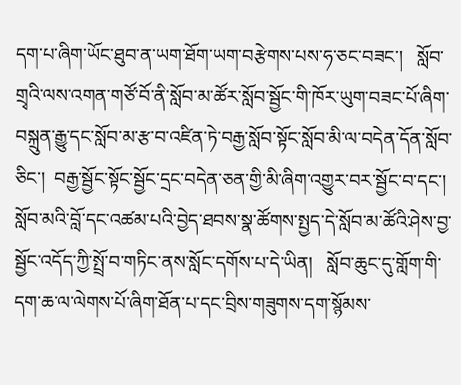དག་པ་ཞིག་ཡོང་ཐུབ་ན་ཡག་ཐོག་ཡག་བརྩེགས་པས་ཧ་ཅང་བཟང་།   སློབ་གྲྭའི་ལས་འགན་གཙོ་བོ་ནི་སློབ་མ་ཚོར་སློབ་སྦྱོང་གི་ཁོར་ཡུག་བཟང་པོ་ཞིག་བསྐྲུན་རྒྱུ་དང་སློབ་མ་རྩ་བ་འཛིན་ཏེ་བརྒྱ་སློབ་སྟོང་སློབ་མི་ལ་བདེན་དོན་སློབ་ཅིང་།  བརྒྱ་སྦྱོང་སྟོང་སྦྱོང་དྲང་བདེན་ཅན་གྱི་མི་ཞིག་འགྱུར་བར་སྦྱོང་བ་དང་།   སློབ་མའི་བློ་དང་འཚམ་པའི་བྱེད་ཐབས་སྣ་ཚོགས་སྤྱད་དེ་སློབ་མ་ཚོའི་ཤེས་བྱ་སྦྱོང་འདོད་ཀྱི་སྤྲོ་བ་གཏིང་ནས་སློང་དགོས་པ་དེ་ཡིན།   སློབ་ཆུང་དུ་གློག་གི་དག་ཆ་ལ་ལེགས་པོ་ཞིག་ཐོན་པ་དང་བྲིས་གཟུགས་དག་སྙོམས་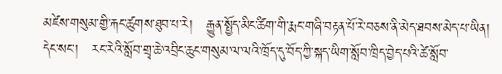མཛེས་གསུམ་གྱི་རྐང་ཚུགས་ཐུབ་པ་རེ།   རྒྱུན་སྤྱོད་མིང་ཚིག་གི་རྨང་གཞི་བརྟན་པོ་རེ་བཅས་ནི་མེད་ཐབས་མེད་པ་ཡིན།  དེང་སང་།   རང་རེའི་སློབ་གྲྭ་ཆེ་འབྲིང་ཆུང་གསུམ་ལ་ལའི་ཁྲོད་དུ་བོད་ཀྱི་སྐད་ཡིག་སློབ་ཁྲིད་བྱེད་པའི་ཚེ་སློབ་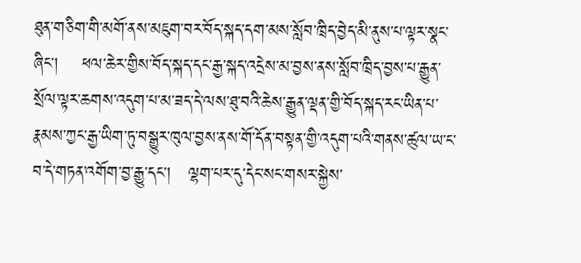ཐུན་གཅིག་གི་མགོ་ནས་མཇུག་བར་བོད་སྐད་དག་མས་སློབ་ཁྲིད་བྱེད་མི་ནུས་པ་ལྟར་སྣང་ཞིང་།    ཕལ་ཆེར་གྱིས་བོད་སྐད་དང་རྒྱ་སྐད་འདྲེས་མ་བྱས་ནས་སློབ་ཁྲིད་བྱས་པ་རྒྱུན་སྲོལ་ལྟར་ཆགས་འདུག་པ་མ་ཟད་དེ་ལས་ཐུ་བའི་ཆེས་རྒྱུན་ལྡན་གྱི་བོད་སྐད་རང་ཡིན་པ་རྣམས་ཀྱང་རྒྱ་ཡིག་ཏུ་བསྒྱུར་ཁུལ་བྱས་ནས་གོ་དོན་བསྟན་གྱི་འདུག་པའི་གནས་ཚུལ་ཡ་ང་བ་དེ་གཏན་འགོག་བྱ་རྒྱུ་དང་།   ལྷག་པར་དུ་དེང་སང་གསར་སྐྱེས་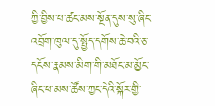ཀྱི་བྱིས་པ་ཚང་མས་སྔོན་དུས་སུ་ཞིང་འབྲོག་ཁུལ་དུ་སྤྱོད་དགོས་ཆེ་བའི་ཅ་དངོས་རྣམས་མིག་གི་མཐོང་མ་མྱོང་ཞིང་ཕ་མས་ཚོས་ཀྱང་དེའི་སྐོར་གྱི་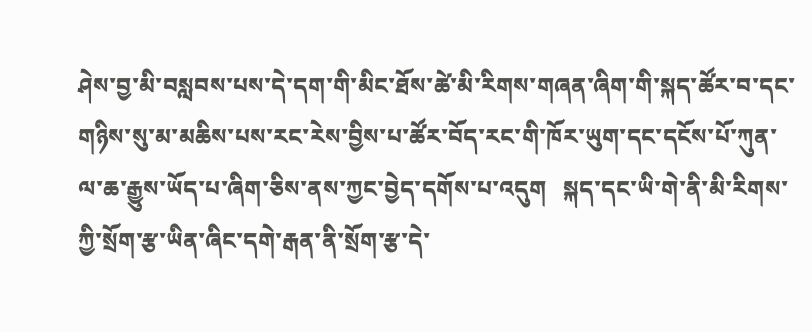ཤེས་བྱ་མི་བསླབས་པས་དེ་དག་གི་མིང་ཐོས་ཚེ་མི་རིགས་གཞན་ཞིག་གི་སྐད་ཚོར་བ་དང་གཉིས་སུ་མ་མཆིས་པས་རང་རེས་བྱིས་པ་ཚོར་བོད་རང་གི་ཁོར་ཡུག་དང་དངོས་པོ་ཀུན་ལ་ཆ་རྒྱུས་ཡོད་པ་ཞིག་ཅིས་ནས་ཀྱང་བྱེད་དགོས་པ་འདུག   སྐད་དང་ཡི་གེ་ནི་མི་རིགས་ཀྱི་སྲོག་རྩ་ཡིན་ཞིང་དགེ་རྒན་ནི་སྲོག་རྩ་དེ་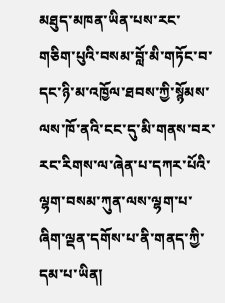མཐུད་མཁན་ཡིན་པས་རང་གཅིག་པུའི་བསམ་བློ་མི་གཏོང་བ་དང་ཉི་མ་འཁྱོལ་ཐབས་ཀྱི་སྙོམས་ལས་ཁོ་ནའི་ངང་དུ་མི་གནས་བར་རང་རིགས་ལ་ཞེན་པ་དཀར་པོའི་ལྷག་བསམ་ཀུན་ལས་ལྷག་པ་ཞིག་ལྡན་དགོས་པ་ནི་གནད་ཀྱི་དམ་པ་ཡིན།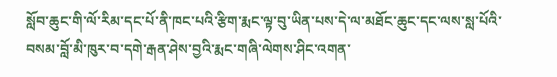སློབ་ཆུང་གི་ལོ་རིམ་དང་པོ་ནི་ཁང་པའི་རྩིག་རྨང་ལྟ་བུ་ཡིན་པས་དེ་ལ་མཐོང་ཆུང་དང་ལས་སླ་པོའི་བསམ་བློ་མི་ཁུར་བ་དགེ་རྒན་ཤེས་བྱའི་རྨང་གཞི་ལེགས་ཤིང་འགན་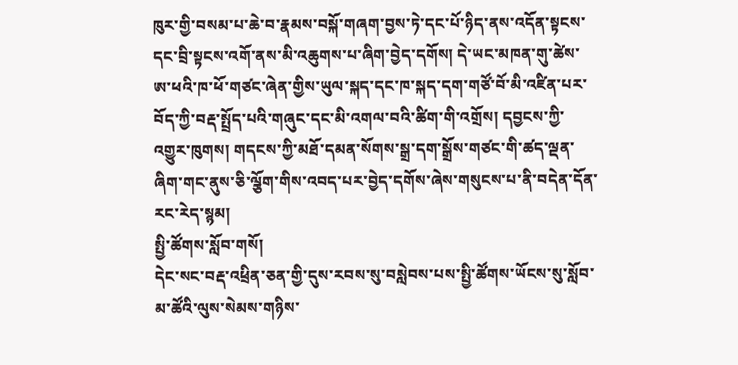ཁུར་གྱི་བསམ་པ་ཆེ་བ་རྣམས་བསྐོ་གཞག་བྱས་ཏེ་དང་པོ་ཉིད་ནས་འདོན་སྟངས་དང་བྲི་སྟངས་འགོ་ནས་མི་འཆུགས་པ་ཞིག་བྱེད་དགོས། དེ་ཡང་མཁན་གུ་ཚེས་ཨ་ཕའི་ཁ་ཕོ་གཙང་ཞེན་གྱིས་ཡུལ་སྐད་དང་ཁ་སྐད་དག་གཙོ་བོ་མི་འཛིན་པར་བོད་ཀྱི་བརྡ་སྤྲོད་པའི་གཞུང་དང་མི་འགལ་བའི་ཚིག་གི་འགྲོས། དབྱངས་ཀྱི་འགྱུར་ཁུགས། གདངས་ཀྱི་མཐོ་དམན་སོགས་སྒྲ་དག་སྒྲོས་གཙང་གི་ཚད་ལྡན་ཞིག་གང་ནུས་ཅི་ལྕོག་གིས་འབད་པར་བྱེད་དགོས་ཞེས་གསུངས་པ་ནི་བདེན་དོན་རང་རེད་སྙམ།
སྤྱི་ཚོགས་སློབ་གསོ།
དེང་སང་བརྡ་འཕྲིན་ཅན་གྱི་དུས་རབས་སུ་བསླེབས་པས་སྤྱི་ཚོགས་ཡོངས་སུ་སློབ་མ་ཚོའི་ལུས་སེམས་གཉིས་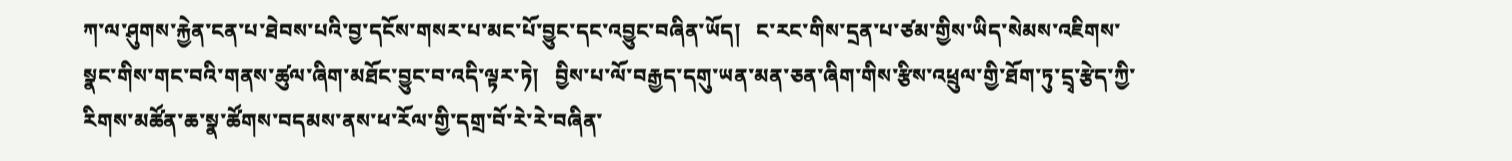ཀ་ལ་ཤུགས་རྐྱེན་ངན་པ་ཐེབས་པའི་བྱ་དངོས་གསར་པ་མང་པོ་བྱུང་དང་འབྱུང་བཞིན་ཡོད།   ང་རང་གིས་དྲན་པ་ཙམ་གྱིས་ཡིད་སེམས་འཇིགས་སྣང་གིས་གང་བའི་གནས་ཚུལ་ཞིག་མཐོང་བྱུང་བ་འདི་ལྟར་ཏེ།   བྱིས་པ་ལོ་བརྒྱད་དགུ་ཡན་མན་ཅན་ཞིག་གིས་རྩིས་འཕྲུལ་གྱི་ཐོག་ཏུ་དྲྭ་རྩེད་ཀྱི་རིགས་མཚོན་ཆ་སྣ་ཚོགས་བདམས་ནས་ཕ་རོལ་གྱི་དགྲ་བོ་རེ་རེ་བཞིན་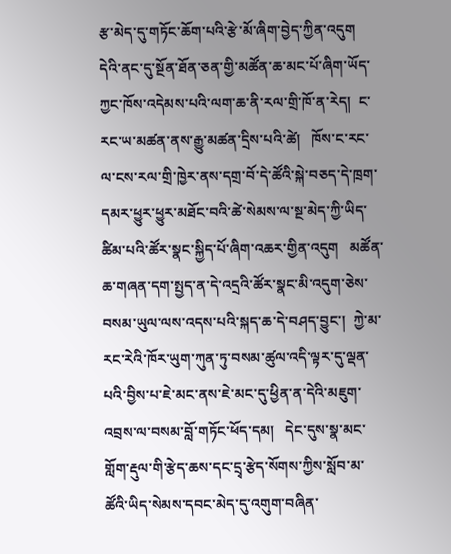རྩ་མེད་དུ་གཏོང་ཆོག་པའི་རྩེ་མོ་ཞིག་བྱེད་ཀྱིན་འདུག   དེའི་ནང་དུ་སྔོན་ཐོན་ཅན་གྱི་མཚོན་ཆ་མང་པོ་ཞིག་ཡོད་ཀྱང་ཁོས་འདེམས་པའི་ལག་ཆ་ནི་རལ་གྲི་ཁོ་ན་རེད།  ང་རང་ཡ་མཚན་ནས་རྒྱུ་མཚན་དྲིས་པའི་ཚེ།   ཁོས་ང་རང་ལ་ངས་རལ་གྲི་ཁྱེར་ནས་དགྲ་བོ་དེ་ཚོའི་སྐེ་བཅད་དེ་ཁྲག་དམར་ཕྱུར་ཕྱུར་མཐོང་བའི་ཚེ་སེམས་ལ་སྔ་མེད་ཀྱི་ཡིད་ཚིམ་པའི་ཚོར་སྣང་སྐྱིད་པོ་ཞིག་འཆར་གྱིན་འདུག   མཚོན་ཆ་གཞན་དག་སྤྱད་ན་དེ་འདྲའི་ཚོར་སྣང་མི་འདུག་ཅེས་བསམ་ཡུལ་ལས་འདས་པའི་སྐད་ཆ་དེ་བཤད་བྱུང་།  ཀྱེ་མ་རང་རེའི་ཁོར་ཡུག་ཀུན་ཏུ་བསམ་ཚུལ་འདི་ལྟར་དུ་ལྡན་པའི་བྱིས་པ་ཇེ་མང་ནས་ཇེ་མང་དུ་ཕྱིན་ན་དེའི་མཇུག་འབྲས་ལ་བསམ་བློ་གཏོང་ཕོད་དམ།   དེང་དུས་སྣ་མང་གློག་རྡུལ་གི་རྩེད་ཆས་དང་དྲྭ་རྩེད་སོགས་ཀྱིས་སློབ་མ་ཚོའི་ཡིད་སེམས་དབང་མེད་དུ་འགུག་བཞིན་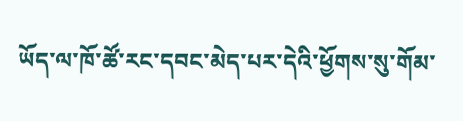ཡོད་ལ་ཁོ་ཚོ་རང་དབང་མེད་པར་དེའི་ཕྱོགས་སུ་གོམ་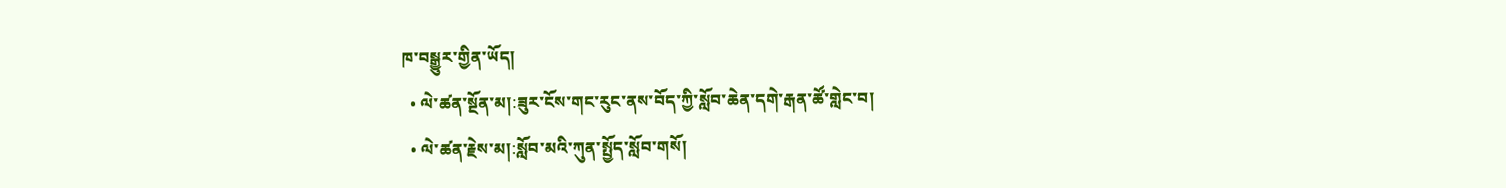ཁ་བསྒྱུར་གྱིན་ཡོད།
  • ལེ་ཚན་སྔོན་མ།:ཟུར་ངོས་གང་རུང་ནས་བོད་ཀྱི་སློབ་ཆེན་དགེ་རྒན་ཚོ་གླེང་བ།
  • ལེ་ཚན་རྗེས་མ།:སློབ་མའི་ཀུན་སྤྱོད་སློབ་གསོ།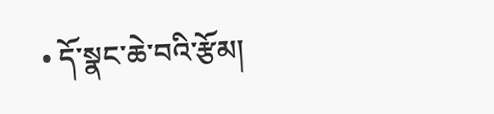• དོ་སྣང་ཆེ་བའི་རྩོམ།